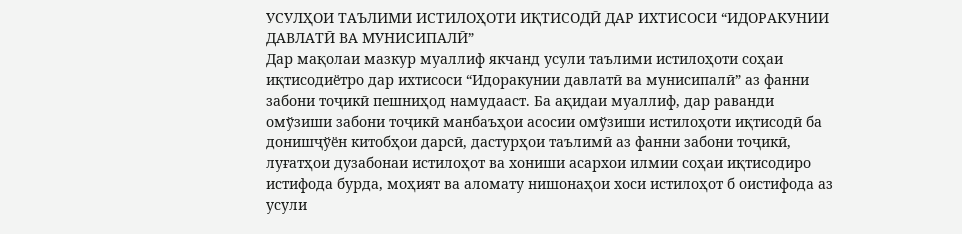УСУЛҲОИ ТАЪЛИМИ ИСТИЛОҲОТИ ИҚТИСОДӢ ДАР ИХТИСОСИ “ИДОРАКУНИИ ДАВЛАТӢ ВА МУНИСИПАЛӢ”
Дар мақолаи мазкур муаллиф якчанд усули таълими истилоҳоти соҳаи иқтисодиётро дар ихтисоси “Идоракунии давлатӣ ва мунисипалӣ” аз фанни забони тоҷикӣ пешниҳод намудааст. Ба ақидаи муаллиф, дар раванди омўзиши забони тоҷикӣ манбаъҳои асосии омўзиши истилоҳоти иқтисодӣ ба донишҷўён китобҳои дарсӣ, дастурҳои таълимӣ аз фанни забони тоҷикӣ, луғатҳои дузабонаи истилоҳот ва хониши асархои илмии соҳаи иқтисодиро истифода бурда, моҳият ва аломату нишонаҳои хоси истилоҳот б оистифода аз усули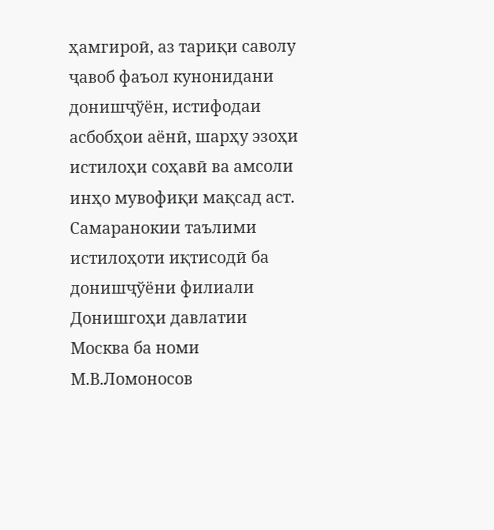ҳамгироӣ, аз тариқи саволу ҷавоб фаъол кунонидани донишҷўён, истифодаи асбобҳои аёнӣ, шарҳу эзоҳи истилоҳи соҳавӣ ва амсоли инҳо мувофиқи мақсад аст.
Самаранокии таълими истилоҳоти иқтисодӣ ба донишҷўёни филиали Донишгоҳи давлатии Москва ба номи М.В.Ломоносов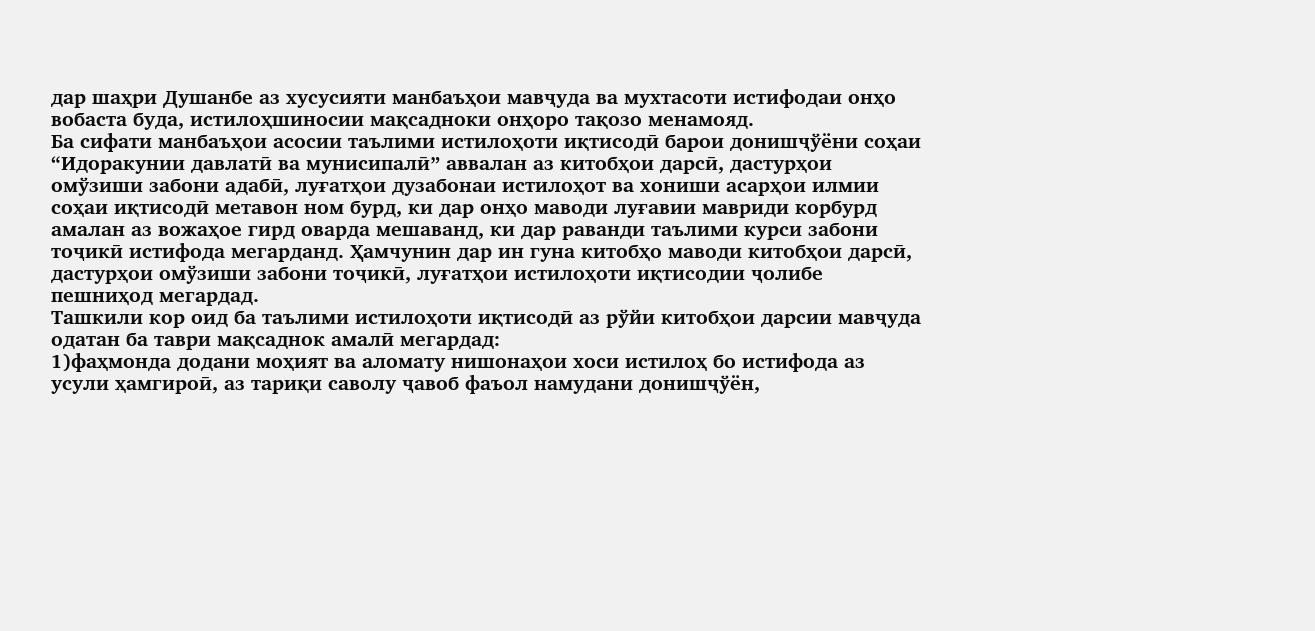дар шаҳри Душанбе аз хусусияти манбаъҳои мавҷуда ва мухтасоти истифодаи онҳо вобаста буда, истилоҳшиносии мақсадноки онҳоро тақозо менамояд.
Ба сифати манбаъҳои асосии таълими истилоҳоти иқтисодӣ барои донишҷўёни соҳаи “Идоракунии давлатӣ ва мунисипалӣ” аввалан аз китобҳои дарсӣ, дастурҳои омўзиши забони адабӣ, луғатҳои дузабонаи истилоҳот ва хониши асарҳои илмии соҳаи иқтисодӣ метавон ном бурд, ки дар онҳо маводи луғавии мавриди корбурд амалан аз вожаҳое гирд оварда мешаванд, ки дар раванди таълими курси забони тоҷикӣ истифода мегарданд. Ҳамчунин дар ин гуна китобҳо маводи китобҳои дарсӣ, дастурҳои омўзиши забони тоҷикӣ, луғатҳои истилоҳоти иқтисодии ҷолибе пешниҳод мегардад.
Ташкили кор оид ба таълими истилоҳоти иқтисодӣ аз рўйи китобҳои дарсии мавҷуда одатан ба таври мақсаднок амалӣ мегардад:
1)фаҳмонда додани моҳият ва аломату нишонаҳои хоси истилоҳ бо истифода аз усули ҳамгироӣ, аз тариқи саволу ҷавоб фаъол намудани донишҷўён,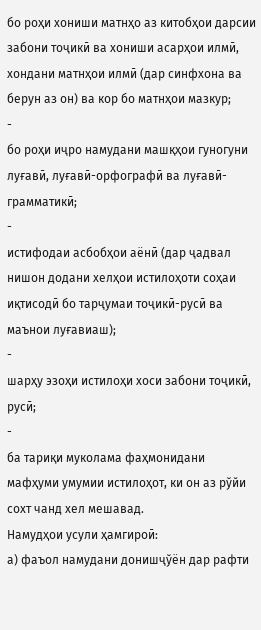бо роҳи хониши матнҳо аз китобҳои дарсии забони тоҷикӣ ва хониши асарҳои илмӣ, хондани матнҳои илмӣ (дар синфхона ва берун аз он) ва кор бо матнҳои мазкур;
-
бо роҳи иҷро намудани машқҳои гуногуни луғавӣ, луғавӣ-орфографӣ ва луғавӣ-грамматикӣ;
-
истифодаи асбобҳои аёнӣ (дар ҷадвал нишон додани хелҳои истилоҳоти соҳаи иқтисодӣ бо тарҷумаи тоҷикӣ-русӣ ва маънои луғавиаш);
-
шарҳу эзоҳи истилоҳи хоси забони тоҷикӣ, русӣ;
-
ба тариқи муколама фаҳмонидани мафҳуми умумии истилоҳот, ки он аз рўйи сохт чанд хел мешавад.
Намудҳои усули ҳамгироӣ:
а) фаъол намудани донишҷўён дар рафти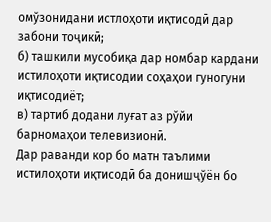омўзонидани истлоҳоти иқтисодӣ дар забони тоҷикӣ;
б) ташкили мусобиқа дар номбар кардани истилоҳоти иқтисодии соҳаҳои гуногуни иқтисодиёт;
в) тартиб додани луғат аз рўйи барномаҳои телевизионӣ.
Дар раванди кор бо матн таълими истилоҳоти иқтисодӣ ба донишҷўён бо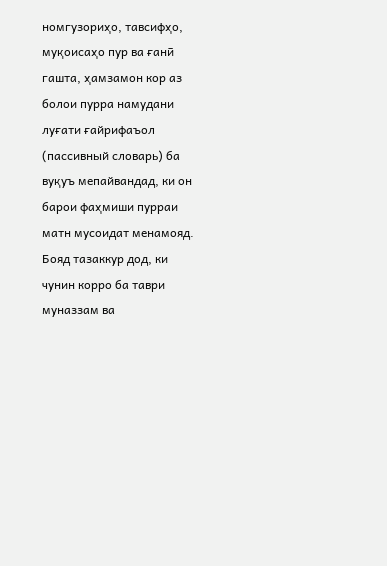номгузориҳо, тавсифҳо, муқоисаҳо пур ва ғанӣ гашта, ҳамзамон кор аз болои пурра намудани луғати ғайрифаъол (пассивный словарь) ба вуқуъ мепайвандад, ки он барои фаҳмиши пурраи матн мусоидат менамояд. Бояд тазаккур дод, ки чунин корро ба таври муназзам ва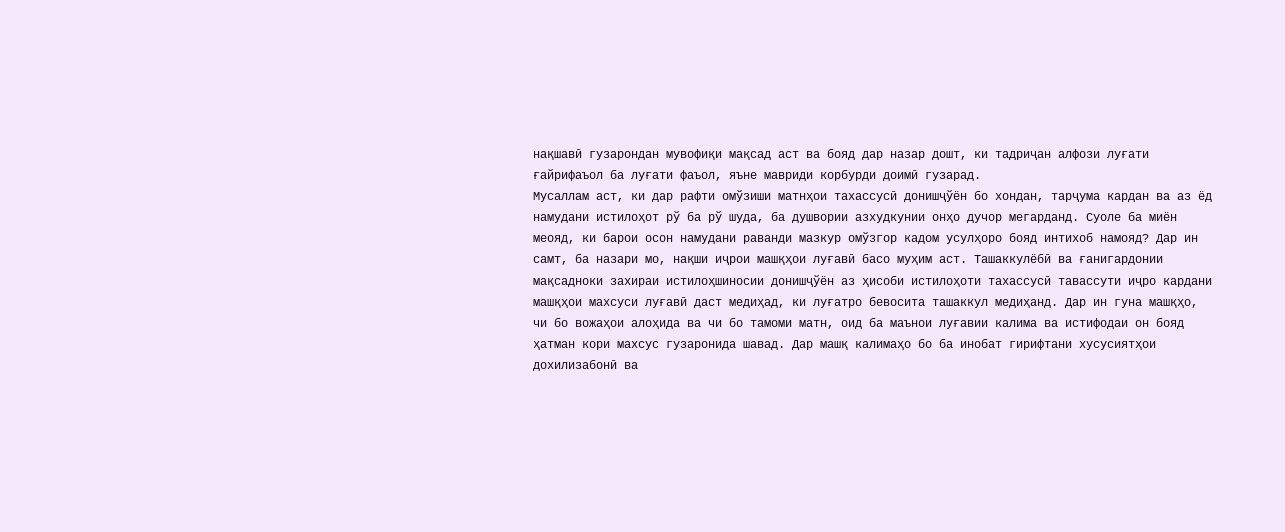нақшавӣ гузарондан мувофиқи мақсад аст ва бояд дар назар дошт, ки тадриҷан алфози луғати ғайрифаъол ба луғати фаъол, яъне мавриди корбурди доимӣ гузарад.
Мусаллам аст, ки дар рафти омўзиши матнҳои тахассусӣ донишҷўён бо хондан, тарҷума кардан ва аз ёд намудани истилоҳот рў ба рў шуда, ба душвории азхудкунии онҳо дучор мегарданд. Суоле ба миён меояд, ки барои осон намудани раванди мазкур омўзгор кадом усулҳоро бояд интихоб намояд? Дар ин самт, ба назари мо, нақши иҷрои машқҳои луғавӣ басо муҳим аст. Ташаккулёбӣ ва ғанигардонии мақсадноки захираи истилоҳшиносии донишҷўён аз ҳисоби истилоҳоти тахассусӣ тавассути иҷро кардани машқҳои махсуси луғавӣ даст медиҳад, ки луғатро бевосита ташаккул медиҳанд. Дар ин гуна машқҳо, чи бо вожаҳои алоҳида ва чи бо тамоми матн, оид ба маънои луғавии калима ва истифодаи он бояд ҳатман кори махсус гузаронида шавад. Дар машқ калимаҳо бо ба инобат гирифтани хусусиятҳои дохилизабонӣ ва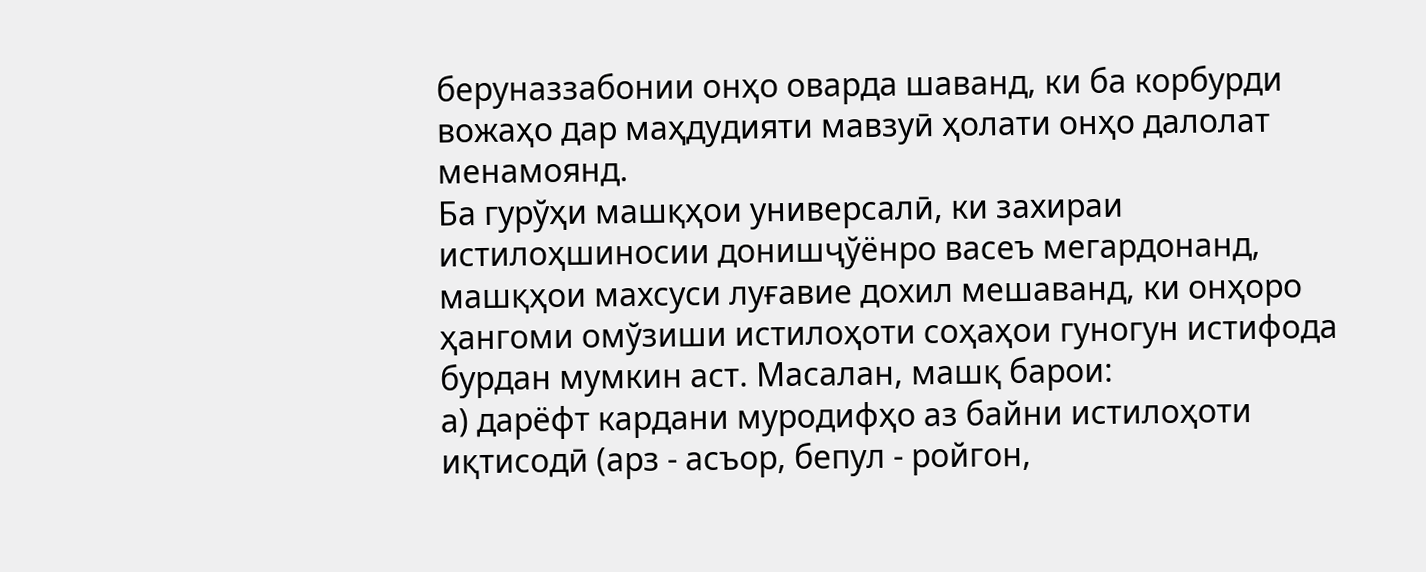беруназзабонии онҳо оварда шаванд, ки ба корбурди вожаҳо дар маҳдудияти мавзуӣ ҳолати онҳо далолат менамоянд.
Ба гурўҳи машқҳои универсалӣ, ки захираи истилоҳшиносии донишҷўёнро васеъ мегардонанд, машқҳои махсуси луғавие дохил мешаванд, ки онҳоро ҳангоми омўзиши истилоҳоти соҳаҳои гуногун истифода бурдан мумкин аст. Масалан, машқ барои:
а) дарёфт кардани муродифҳо аз байни истилоҳоти иқтисодӣ (арз - асъор, бепул - ройгон,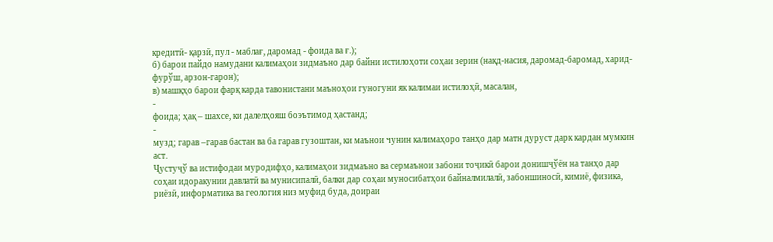кредитӣ- қарзӣ, пул - маблағ, даромад - фоида ва ғ.);
б) барои пайдо намудани калимаҳои зидмаъно дар байни истилоҳоти соҳаи зерин (нақд-насия, даромад-баромад, харид-фурўш, арзон-гарон);
в) машқҳо барои фарқ карда тавонистани маъноҳои гуногуни як калимаи истилоҳӣ, масалан,
-
фоида; ҳақ – шахсе, ки далелҳояш боэътимод ҳастанд;
-
музд; гарав –гарав бастан ва ба гарав гузоштан, ки маънои чунин калимаҳоро танҳо дар матн дуруст дарк кардан мумкин аст.
Ҷустуҷў ва истифодаи муродифҳо, калимаҳои зидмаъно ва сермаънои забони тоҷикӣ барои донишҷўён на танҳо дар соҳаи идоракунии давлатӣ ва мунисипалӣ, балки дар соҳаи муносибатҳои байналмилалӣ, забоншиносӣ, кимиё, физика, риёзӣ, информатика ва геология низ муфид буда, доираи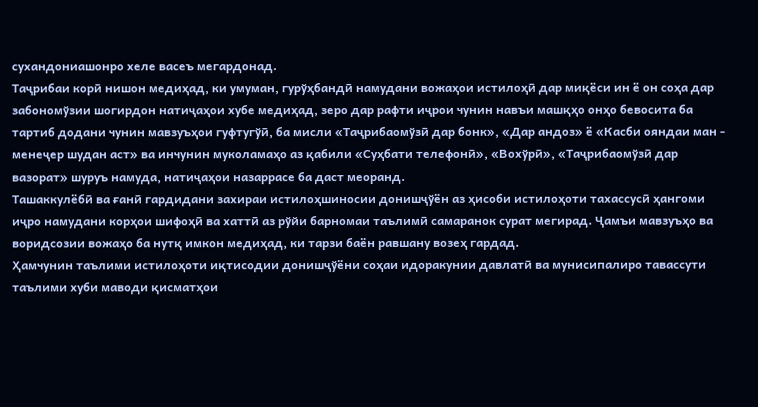сухандониашонро хеле васеъ мегардонад.
Таҷрибаи корӣ нишон медиҳад, ки умуман, гурўҳбандӣ намудани вожаҳои истилоҳӣ дар миқёси ин ё он соҳа дар забономўзии шогирдон натиҷаҳои хубе медиҳад, зеро дар рафти иҷрои чунин навъи машқҳо онҳо бевосита ба тартиб додани чунин мавзуъҳои гуфтугўӣ, ба мисли «Таҷрибаомўзӣ дар бонк», «Дар андоз» ё «Касби ояндаи ман - менеҷер шудан аст» ва инчунин муколамаҳо аз қабили «Суҳбати телефонӣ», «Вохўрӣ», «Таҷрибаомўзӣ дар вазорат» шуруъ намуда, натиҷаҳои назаррасе ба даст меоранд.
Ташаккулёбӣ ва ғанӣ гардидани захираи истилоҳшиносии донишҷўён аз ҳисоби истилоҳоти тахассусӣ ҳангоми иҷро намудани корҳои шифоҳӣ ва хаттӣ аз рўйи барномаи таълимӣ самаранок сурат мегирад. Ҷамъи мавзуъҳо ва воридсозии вожаҳо ба нутқ имкон медиҳад, ки тарзи баён равшану возеҳ гардад.
Ҳамчунин таълими истилоҳоти иқтисодии донишҷўёни соҳаи идоракунии давлатӣ ва мунисипалиро тавассути таълими хуби маводи қисматҳои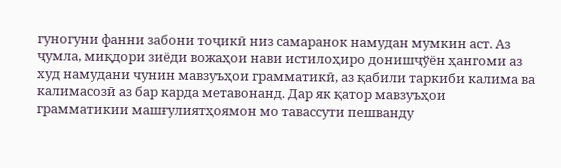гуногуни фанни забони тоҷикӣ низ самаранок намудан мумкин аст. Аз ҷумла, миқдори зиёди вожаҳои нави истилоҳиро донишҷўён ҳангоми аз худ намудани чунин мавзуъҳои грамматикӣ, аз қабили таркиби калима ва калимасозӣ аз бар карда метавонанд. Дар як қатор мавзуъҳои грамматикии машғулиятҳоямон мо тавассути пешванду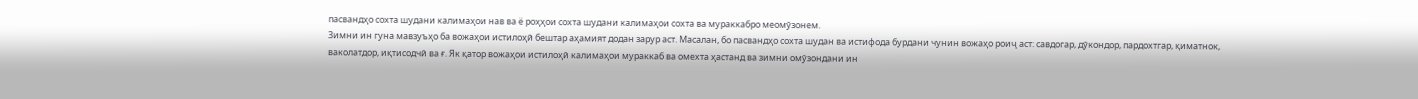пасвандҳо сохта шудани калимаҳои нав ва ё роҳҳои сохта шудани калимаҳои сохта ва мураккабро меомўзонем.
Зимни ин гуна мавзуъҳо ба вожаҳои истилоҳӣ бештар аҳамият додан зарур аст. Масалан, бо пасвандҳо сохта шудан ва истифода бурдани чунин вожаҳо роиҷ аст: савдогар, дўкондор, пардохтгар, қиматнок, ваколатдор, иқтисодчӣ ва ғ. Як қатор вожаҳои истилоҳӣ калимаҳои мураккаб ва омехта ҳастанд ва зимни омўзондани ин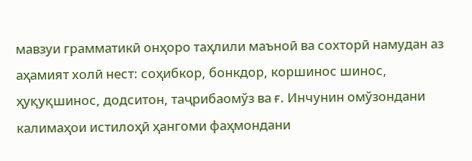мавзуи грамматикӣ онҳоро таҳлили маъноӣ ва сохторӣ намудан аз аҳамият холӣ нест: соҳибкор, бонкдор, коршинос шинос, ҳуқуқшинос, додситон, таҷрибаомўз ва ғ. Инчунин омўзондани калимаҳои истилоҳӣ ҳангоми фаҳмондани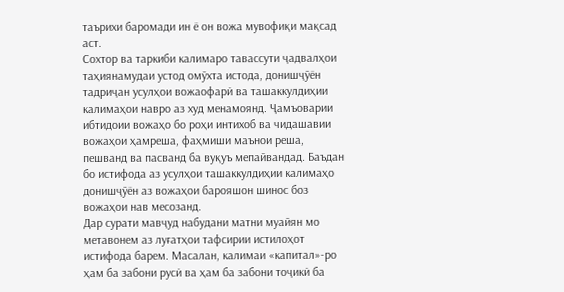таърихи баромади ин ё он вожа мувофиқи мақсад аст.
Сохтор ва таркиби калимаро тавассути ҷадвалҳои таҳиянамудаи устод омўхта истода, донишҷўён тадриҷан усулҳои вожаофарӣ ва ташаккулдиҳии калимаҳои навро аз худ менамоянд. Ҷамъоварии ибтидоии вожаҳо бо роҳи интихоб ва чидашавии вожаҳои ҳамреша, фаҳмиши маънои реша, пешванд ва пасванд ба вуқуъ мепайвандад. Баъдан бо истифода аз усулҳои ташаккулдиҳии калимаҳо донишҷўён аз вожаҳои барояшон шинос боз вожаҳои нав месозанд.
Дар сурати мавҷуд набудани матни муайян мо метавонем аз луғатҳои тафсирии истилоҳот истифода барем. Масалан, калимаи «капитал»-ро ҳам ба забони русӣ ва ҳам ба забони тоҷикӣ ба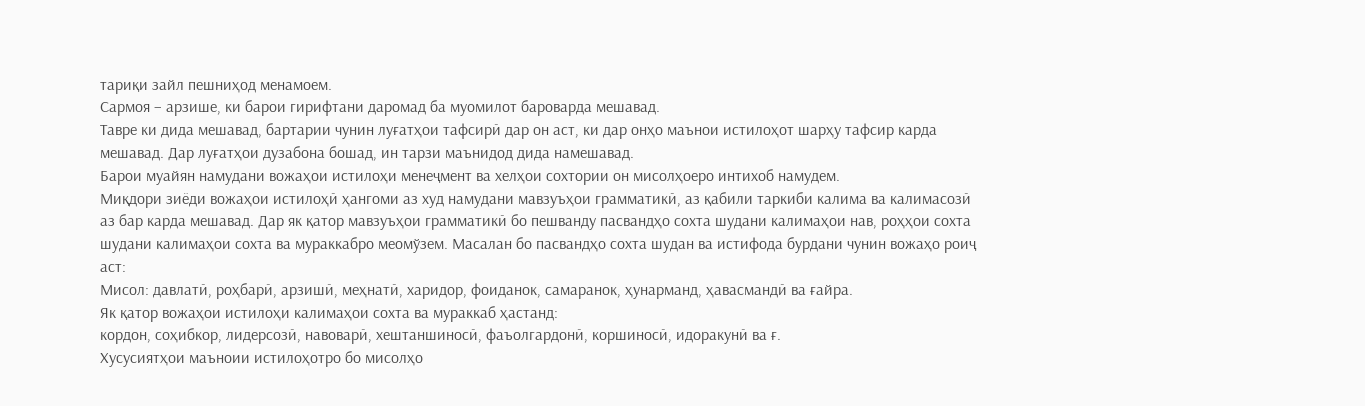тариқи зайл пешниҳод менамоем.
Сармоя – арзише, ки барои гирифтани даромад ба муомилот бароварда мешавад.
Тавре ки дида мешавад, бартарии чунин луғатҳои тафсирӣ дар он аст, ки дар онҳо маънои истилоҳот шарҳу тафсир карда мешавад. Дар луғатҳои дузабона бошад, ин тарзи маънидод дида намешавад.
Барои муайян намудани вожаҳои истилоҳи менеҷмент ва хелҳои сохтории он мисолҳоеро интихоб намудем.
Миқдори зиёди вожаҳои истилоҳӣ ҳангоми аз худ намудани мавзуъҳои грамматикӣ, аз қабили таркиби калима ва калимасозӣ аз бар карда мешавад. Дар як қатор мавзуъҳои грамматикӣ бо пешванду пасвандҳо сохта шудани калимаҳои нав, роҳҳои сохта шудани калимаҳои сохта ва мураккабро меомўзем. Масалан бо пасвандҳо сохта шудан ва истифода бурдани чунин вожаҳо роиҷ аст:
Мисол: давлатӣ, роҳбарӣ, арзишӣ, меҳнатӣ, харидор, фоиданок, самаранок, ҳунарманд, ҳавасмандӣ ва ғайра.
Як қатор вожаҳои истилоҳи калимаҳои сохта ва мураккаб ҳастанд:
кордон, соҳибкор, лидерсозӣ, навоварӣ, хештаншиносӣ, фаъолгардонӣ, коршиносӣ, идоракунӣ ва ғ.
Хусусиятҳои маъноии истилоҳотро бо мисолҳо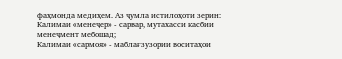фаҳмонда медиҳем. Аз ҷумла истилоҳоти зерин:
Калимаи «менеҷер» - сарвар, мутахасси касбии менеҷмент мебошад;
Калимаи «сармоя» - маблағзузории воситаҳои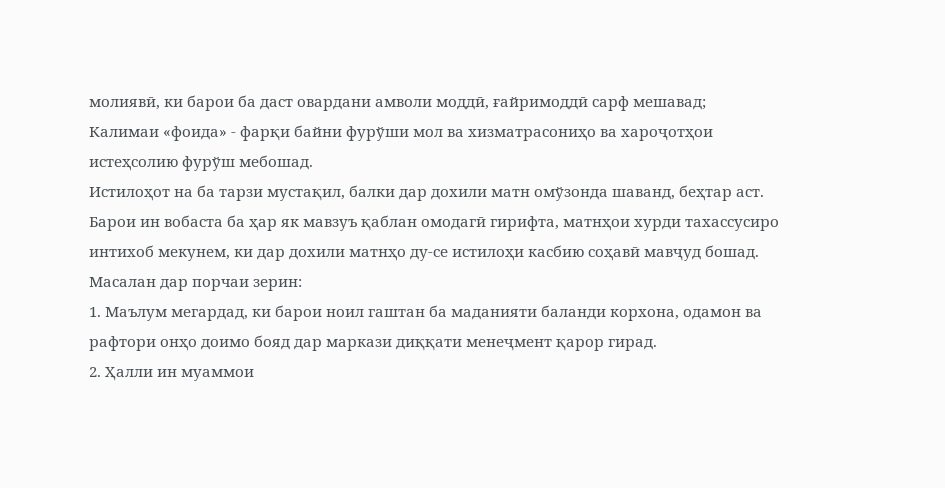молиявӣ, ки барои ба даст овардани амволи моддӣ, ғайримоддӣ сарф мешавад;
Калимаи «фоида» - фарқи байни фурўши мол ва хизматрасониҳо ва хароҷотҳои истеҳсолию фурўш мебошад.
Истилоҳот на ба тарзи мустақил, балки дар дохили матн омўзонда шаванд, беҳтар аст. Барои ин вобаста ба ҳар як мавзуъ қаблан омодагӣ гирифта, матнҳои хурди тахассусиро интихоб мекунем, ки дар дохили матнҳо ду-се истилоҳи касбию соҳавӣ мавҷуд бошад. Масалан дар порчаи зерин:
1. Маълум мегардад, ки барои ноил гаштан ба маданияти баланди корхона, одамон ва рафтори онҳо доимо бояд дар маркази диққати менеҷмент қарор гирад.
2. Ҳалли ин муаммои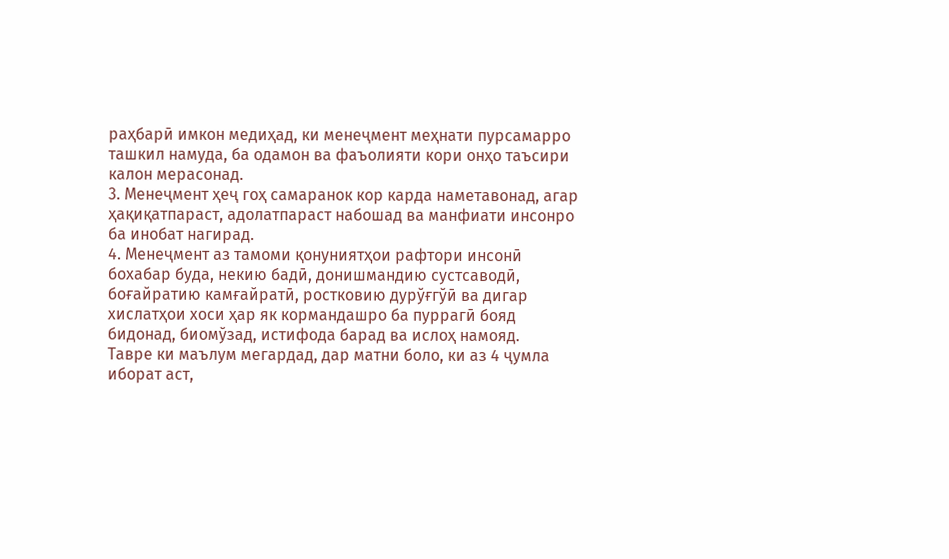раҳбарӣ имкон медиҳад, ки менеҷмент меҳнати пурсамарро ташкил намуда, ба одамон ва фаъолияти кори онҳо таъсири калон мерасонад.
3. Менеҷмент ҳеҷ гоҳ самаранок кор карда наметавонад, агар ҳақиқатпараст, адолатпараст набошад ва манфиати инсонро ба инобат нагирад.
4. Менеҷмент аз тамоми қонуниятҳои рафтори инсонӣ бохабар буда, некию бадӣ, донишмандию сустсаводӣ, боғайратию камғайратӣ, ростковию дурўғгўӣ ва дигар хислатҳои хоси ҳар як кормандашро ба пуррагӣ бояд бидонад, биомўзад, истифода барад ва ислоҳ намояд.
Тавре ки маълум мегардад, дар матни боло, ки аз 4 ҷумла иборат аст,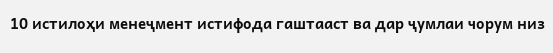10 истилоҳи менеҷмент истифода гаштааст ва дар ҷумлаи чорум низ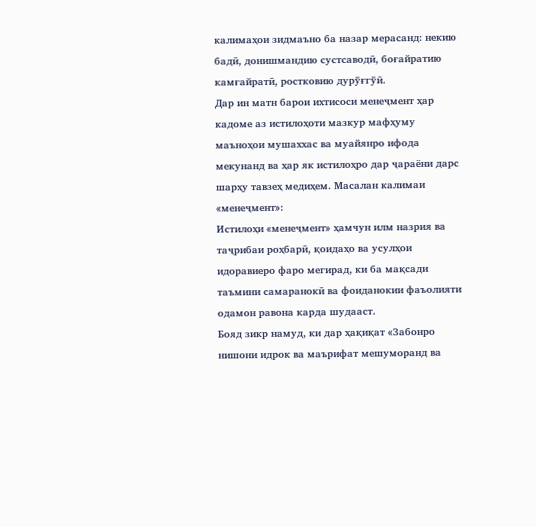калимаҳои зидмаъно ба назар мерасанд: некию бадӣ, донишмандию сустсаводӣ, боғайратию камғайратӣ, ростковию дурўғгўӣ.
Дар ин матн барои ихтисоси менеҷмент ҳар кадоме аз истилоҳоти мазкур мафҳуму маъноҳои мушаххас ва муайянро ифода мекунанд ва ҳар як истилоҳро дар ҷараёни дарс шарҳу тавзеҳ медиҳем. Масалан калимаи «менеҷмент»:
Истилоҳи «менеҷмент» ҳамчун илм назрия ва таҷрибаи роҳбарӣ, қоидаҳо ва усулҳои идоравиеро фаро мегирад, ки ба мақсади таъмини самаранокӣ ва фоиданокии фаъолияти одамон равона карда шудааст.
Бояд зикр намуд, ки дар ҳақиқат «Забонро нишони идрок ва маърифат мешуморанд ва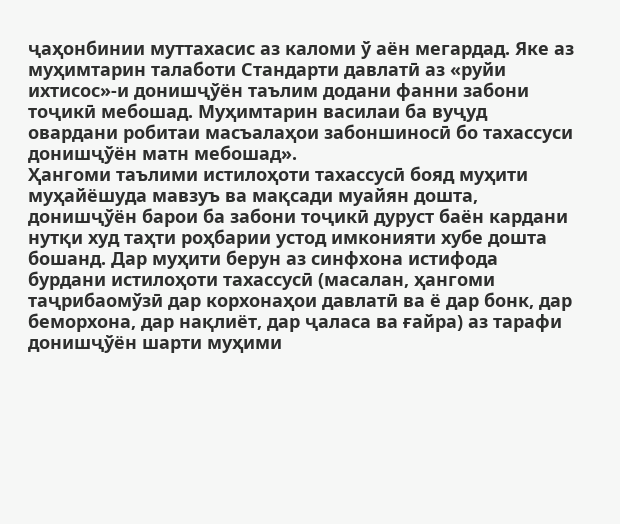ҷаҳонбинии муттахасис аз каломи ў аён мегардад. Яке аз муҳимтарин талаботи Стандарти давлатӣ аз «руйи ихтисос»-и донишҷўён таълим додани фанни забони тоҷикӣ мебошад. Муҳимтарин василаи ба вуҷуд овардани робитаи масъалаҳои забоншиносӣ бо тахассуси донишҷўён матн мебошад».
Ҳангоми таълими истилоҳоти тахассусӣ бояд муҳити муҳайёшуда мавзуъ ва мақсади муайян дошта, донишҷўён барои ба забони тоҷикӣ дуруст баён кардани нутқи худ таҳти роҳбарии устод имконияти хубе дошта бошанд. Дар муҳити берун аз синфхона истифода бурдани истилоҳоти тахассусӣ (масалан, ҳангоми таҷрибаомўзӣ дар корхонаҳои давлатӣ ва ё дар бонк, дар беморхона, дар нақлиёт, дар ҷаласа ва ғайра) аз тарафи донишҷўён шарти муҳими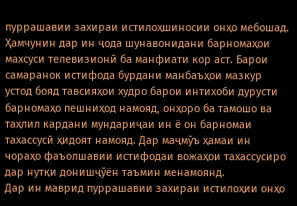пуррашавии захираи истилоҳшиносии онҳо мебошад. Ҳамчунин дар ин ҷода шунавонидани барномаҳои махсуси телевизионӣ ба манфиати кор аст. Барои самаранок истифода бурдани манбаъҳои мазкур устод бояд тавсияҳои худро барои интихоби дурусти барномаҳо пешниҳод намояд, онҳоро ба тамошо ва таҳлил кардани мундариҷаи ин ё он барномаи тахассусӣ ҳидоят намояд. Дар маҷмўъ ҳамаи ин чораҳо фаъолшавии истифодаи вожаҳои тахассусиро дар нутқи донишҷўён таъмин менамоянд.
Дар ин маврид пуррашавии захираи истилоҳии онҳо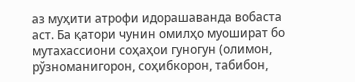аз муҳити атрофи идорашаванда вобаста аст. Ба қатори чунин омилҳо муошират бо мутахассиони соҳаҳои гуногун (олимон, рўзноманигорон, соҳибкорон, табибон,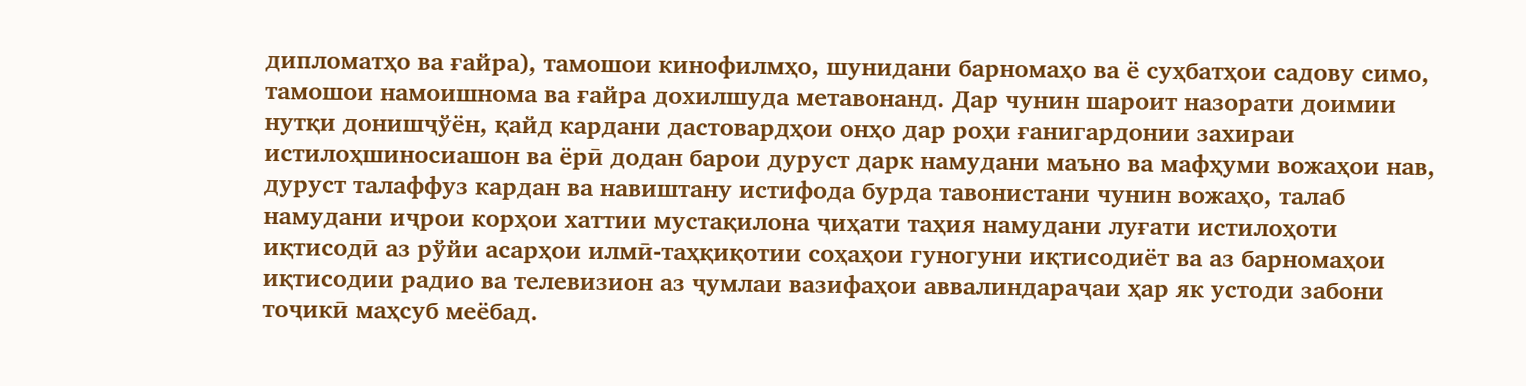дипломатҳо ва ғайра), тамошои кинофилмҳо, шунидани барномаҳо ва ё суҳбатҳои садову симо, тамошои намоишнома ва ғайра дохилшуда метавонанд. Дар чунин шароит назорати доимии нутқи донишҷўён, қайд кардани дастовардҳои онҳо дар роҳи ғанигардонии захираи истилоҳшиносиашон ва ёрӣ додан барои дуруст дарк намудани маъно ва мафҳуми вожаҳои нав, дуруст талаффуз кардан ва навиштану истифода бурда тавонистани чунин вожаҳо, талаб намудани иҷрои корҳои хаттии мустақилона ҷиҳати таҳия намудани луғати истилоҳоти иқтисодӣ аз рўйи асарҳои илмӣ-таҳқиқотии соҳаҳои гуногуни иқтисодиёт ва аз барномаҳои иқтисодии радио ва телевизион аз ҷумлаи вазифаҳои аввалиндараҷаи ҳар як устоди забони тоҷикӣ маҳсуб меёбад.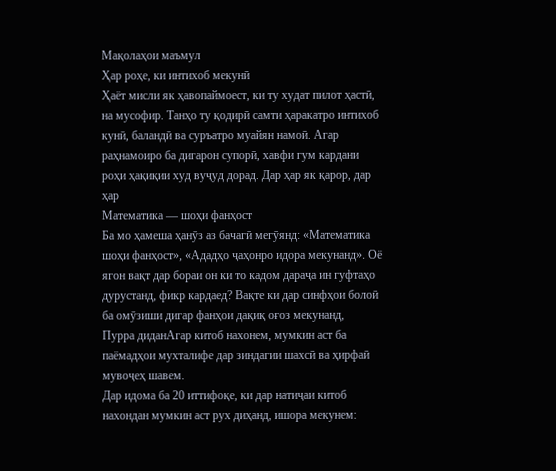Мақолаҳои маъмул
Ҳар роҳе, ки интихоб мекунӣ
Ҳаёт мисли як ҳавопаймоест, ки ту худат пилот ҳастӣ, на мусофир. Танҳо ту қодирӣ самти ҳаракатро интихоб кунӣ, баландӣ ва суръатро муайян намоӣ. Агар раҳнамоиро ба дигарон супорӣ, хавфи гум кардани роҳи ҳақиқии худ вуҷуд дорад. Дар ҳар як қарор, дар ҳар
Математика — шоҳи фанҳост
Ба мо ҳамеша ҳанӯз аз бачагӣ мегӯянд: «Математика шоҳи фанҳост», «Ададҳо ҷаҳонро идора мекунанд». Оё ягон вақт дар бораи он ки то кадом дараҷа ин гуфтаҳо дурустанд, фикр кардаед? Вақте ки дар синфҳои болоӣ ба омӯзиши дигар фанҳои дақиқ оғоз мекунанд,
Пурра диданАгар китоб нахонем, мумкин аст ба паёмадҳои мухталифе дар зиндагии шахсӣ ва ҳирфаӣ мувоҷеҳ шавем.
Дар идома ба 20 иттифоқе, ки дар натиҷаи китоб нахондан мумкин аст рух диҳанд, ишора мекунем: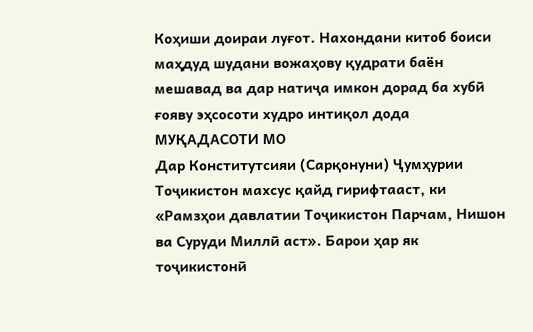Коҳиши доираи луғот. Нахондани китоб боиси маҳдуд шудани вожаҳову қудрати баён мешавад ва дар натиҷа имкон дорад ба хубӣ ғояву эҳсосоти худро интиқол дода
МУҚАДАСОТИ МО
Дар Конститутсияи (Сарқонуни) Ҷумҳурии Тоҷикистон махсус қайд гирифтааст, ки «Рамзҳои давлатии Тоҷикистон Парчам, Нишон ва Суруди Миллӣ аст». Барои ҳар як тоҷикистонӣ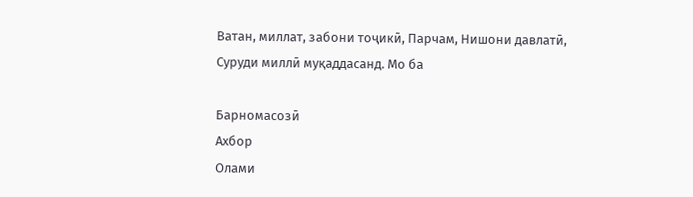Ватан, миллат, забони тоҷикӣ, Парчам, Нишони давлатӣ, Суруди миллӣ муқаддасанд. Мо ба

Барномасозӣ
Ахбор
Олами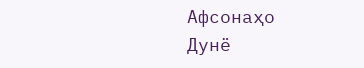Афсонаҳо
Дунё